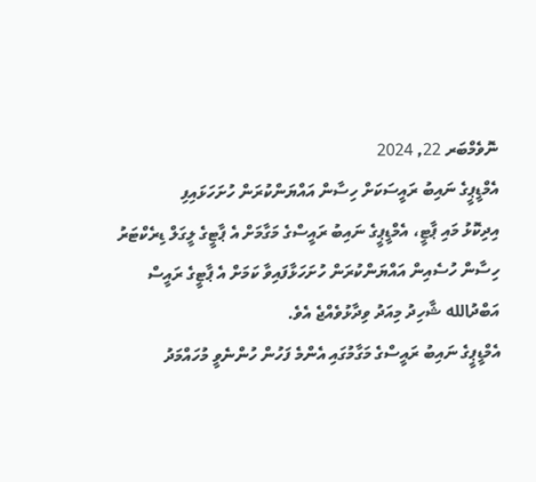ނޮވެމްބަރ 22, 2024
އެމްޑީޕީގެ ނައިބު ރައީސަކަށް ހިސާން އައްޔަންކުރަން ހުށަހަޅައިފި
އިދިކޮޅު މައި ޕާޓީ، އެމްޑީޕީގެ ނައިބު ރައީސްގެ މަގާމަށް އެ ޕާޓީގެ ލީގަލް ޑިރެކްޓަރު ހިސާން ހުސެއިން އައްޔަންކުރަން ހުށަހަޅާފައިވާ ކަމަށް އެ ޕާޓީގެ ރައީސް އަބްދުالله ޝާހިދު މިއަދު ވިދާޅުވެއްޖެ އެވެ.
އެމްޑީޕީގެ ނައިބު ރައީސްގެ މަގާމުގައި އެންމެ ފަހުން ހުންނެވީ މުހައްމަދު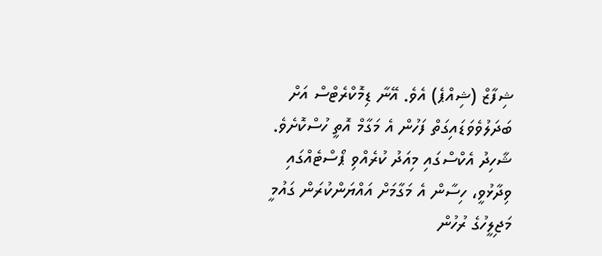ޝިފާޒް (ޝިއްޕެ) އެވެ. އޭނާ ޑިމޮކްރެޓްސް އަށް ބަދަލުވެވަޑައިގަތް ފަހުން އެ މަގާމް އޮތީ ހުސްކޮށެވެ.
ޝާހިދު އެކްސްގައި މިއަދު ކުރެއްވި ޕޯސްޓެއްގައި ވިދާޅުވީ، ހިސާން އެ މަގާމަށް އައްޔަންކުރަން ގައުމީ މަޖިލީހުގެ ރުހުން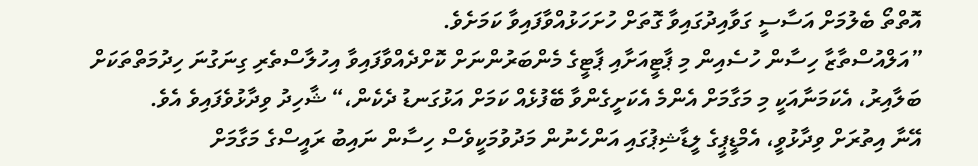އޮތްތޯ ބެލުމަށް އަސާސީ ގަވާއިދުގައިވާ ގޮތަށް ހުށަހަޅުއްވާފައިވާ ކަމަށެވެ.
”އަލްއުސްތާޒާ ހިސާން ހުސެއިން މި ޕާޓީއަށާއި ޕާޓީގެ މެންބަރުންނަށް ކޮށްދެއްވާފައިވާ އިހުލާސްތެރި ގިނަގުނަ ހިދުމަތްތަކަށް ބަލާއިރު، އެކަމަނާއަކީ މި މަގާމަށް އެންމެ އެކަށީގެންވާ ބޭފުޅެއް ކަމަށް އަޅުގަނޑު ދެކެން،“ ޝާހިދު ވިދާޅުވެފައިވެ އެވެ.
އޭނާ އިތުރަށް ވިދާޅުވީ، އެމްޑީޕީގެ ލީޑާޝިޕުގައި އަންހެނުން މަދުވުމަކީވެސް ހިސާން ނައިބު ރައީސްގެ މަގާމަށް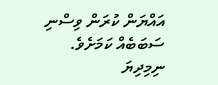އައްޔަން ކުރަން ވިސްނި ސަބަބެއް ކަމަށެވެ.
ނިމިދިޔަ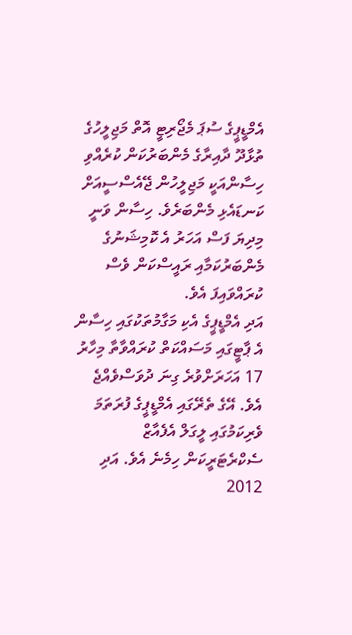އެމްޑީޕީގެ ސުޕަ މެޖޯރިޓީ އޮތް މަޖިލީހުގެ ތުޅާދޫ ދާއިރާގެ މެންބަރުކަން ކުރެއްވި ހިސާންއަކީ މަޖިލީހުން ޖޭއެސްސީއަށް ކަނޑައެޅި މެންބަރެވެ. ހިސާން ވަނީ މިދިޔަ ފަސް އަހަރު އެ ކޮމިޝަނުގެ މެންބަރުކަމާއި ރައީސްކަން ވެސް ކުރައްވައިފަ އެވެ.
އަދި އެމްޑީޕީގެ އެކި މަގާމުތަކުގައި ހިސާން އެ ޕާޓީގައި މަސައްކަތް ކުރައްވާތާ މިހާރު 17 އަހަރަށްވުރެ ގިނަ ދުވަސްވެއްޖެ އެވެ. އޭގެ ތެރޭގައި އެމްޑީޕީގެ ފުރަތަމަ ވެރިކަމުގައި ލީގަލް އެފެއާޒް ސެކްރެޓަރީކަން ހިމެނެ އެވެ. އަދި 2012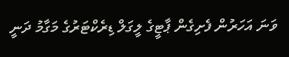ވަނަ އަހަރުން ފެށިގެން ޕާޓީގެ ލީގަލް ޑިރެކްޓަރުގެ މަގާމު ދަނީ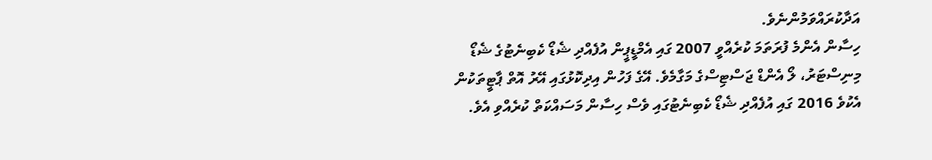އަދާކުރައްވަމުންނެވެ.
ހިސާން އެންމެ ފުރަތަމަ ކުރެއްވީ 2007 ގައި އެމްޑީޕީން އުފެއްދި ޝެޑޯ ކެބިނެޓުގެ ޝެޑޯ މިނިސްޓަރު، ލޯ އެންޑް ޖަސްޓިސްގެ މަގާމެވެ. އޭގެ ފަހުން އިދިކޮޅުގައި އޭރު އޮތް ޕާޓީތަކުން އެކުވެ 2016 ގައި އުފެއްދި ޝެޑޯ ކެބިނެޓުގައި ވެސް ހިސާން މަސައްކަތް ކުރެއްވި އެވެ.